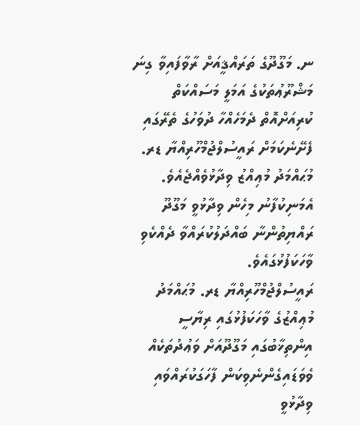ނ. މަގޫދޫގެ ތަރައްޤީއަށް ރާވާފައިވާ ގިނަ މަޝްރޫޢުތަކުގެ އަމަލީ މަސައްކަތް ކުރިއަށްއޮތް ދެމަހެއްހާ ދުވަހުގެ ތެރޭގައި ފެށޭނެކަމަށް ރައީސުލްޖުމްހޫރިއްޔާ ޑރ. މުޙައްމަދު މުޢިއްޒު ވިދާޅުވެއްޖެއެވެ. އެމަނިކުފާނު މިހެން ވިދާޅުވީ މަގޫދޫ ރައްޔިތުންނާ ބައްދަލުކުރައްވާ ދެއްކެވި ވާހަކަފުޅުގައެވެ.
ރައީސުލްޖުމްހޫރިއްޔާ ޑރ. މުޙައްމަދު މުޢިއްޒުގެ ވާހަކަފުޅުގައި ރިޔާސީ އިންތިޚާބުގައި މަގޫދޫއަށް ވަޢުދުތަކެއް ވެވަޑައިގެންނެވިކަން ފާހަގަކުރައްވައި ވިދާޅުވީ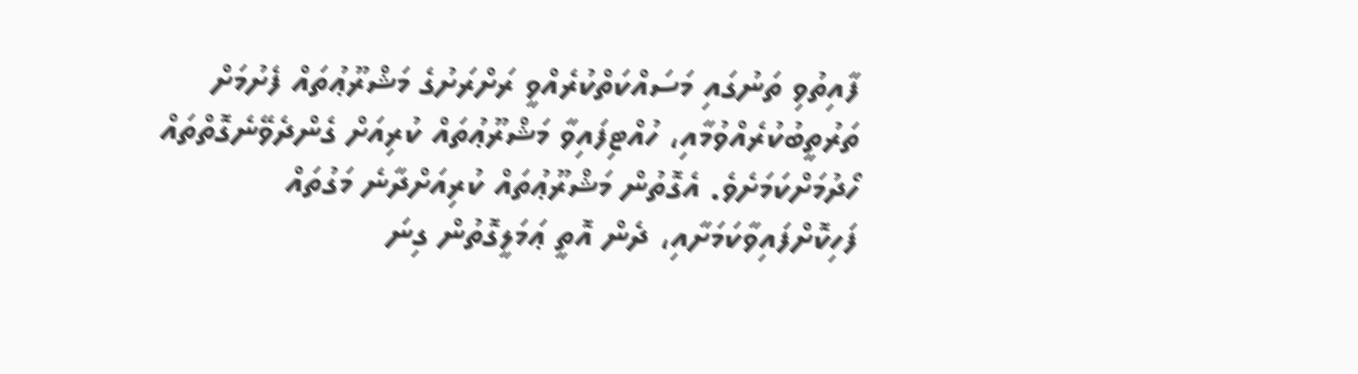ފާއިތުވި ތަނުގައި މަސައްކަތްކުރެއްވީ ރަށްރަށުގެ މަޝްރޫޢުތައް ފެށުމަށް ތަރުތީބުކުރެއްވުމާއި، ހުއްޓިފައިވާ މަޝްރޫޢުތައް ކުރިއަށް ގެންދެވޭނެގޮތްތައް ހޯދުމަށްކަމަށެވެ. އެގޮތުން މަޝްރޫޢުތައް ކުރިއަށްދާނެ މަގުތައް ފަހިކޮށްފައިވާކަމަށާއި، ދެން އޮތީ ޢަމަލީގޮތުން ގިނަ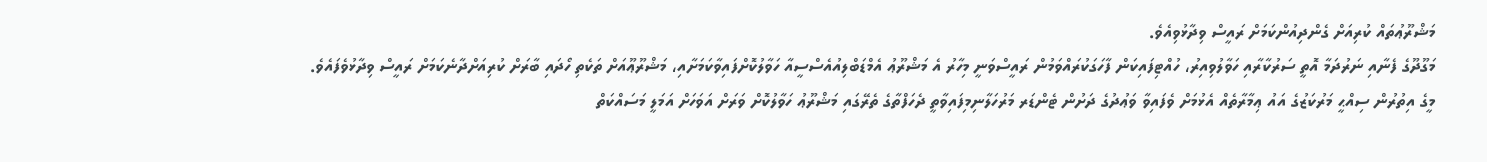މަޝްރޫޢުތައް ކުރިއަށް ގެންދިއުންކަމަށް ރައީސް ވިދާޅުވިއެވެ.
މަގޫދޫގެ ފެނާއި ނަރުދަމާ އޮތީ ސަރުކާރާއި ހަވާލުވިއިރު، ހުއްޓިފައިކަން ފާހަގަކުރައްވަމުން ރައީސްވަނީ މިހާރު އެ މަޝްރޫޢު އެމްޑަބްލިއުއެސްސީއާ ހަވާލުކޮށްފައިވާކަމަށާއި، މަޝްރޫޢޫއަށް ތަކެތި ހޯދައި ބާރަށް ކުރިއަށްދާނެކަމަށް ރައީސް ވިދާޅުވެފައެވެ.
މީގެ އިތުރުން ސިއްޙީ މަރުކަޒުގެ އައު ޢިމާރާތެއް އެޅުމަށް ވެފައިވާ ވަޢުދުގެ ދަށުން ޓެންޑަރ މަރުހަލާނިމިފައިވާތީ ދެހަފްތާގެ ތެރޭގައި މަޝްރޫޢު ހަވާލުކޮށް ވަރަށް އަވަހަށް އަމަލީ މަސައްކަތް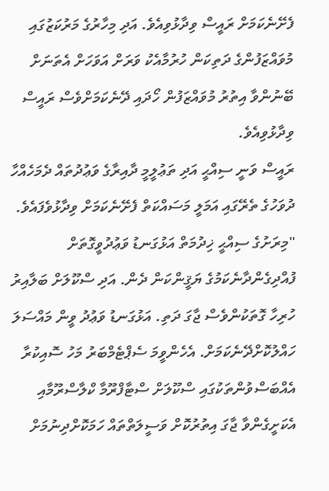ފެށޭނެކަމަށް ރައީސް ވިދާޅުވިއެވެ. އަދި މިހާރުގެ މަރުކަޒުގައި މުވައްޒަފުންގެ ދަތިކަން ހުރުމާއެކު ވަރަށް އަވަހަށް އެތަނަށް ބޭނުންވާ އިތުރު މުވައްޒަފުން ހޯދައި ދޭނެކަމަށްވެސް ރައީސް ވިދާޅުވިއެވެ.
ރައީސް ވަނީ ސިއްޙީ އަދި ތަޢުލީމީ ދާއިރާގެ ވަޢުދުތައް ދެމަހެއްހާ ދުވަހުގެ ތެރޭގައި އަމަލީ މަސައްކަތް ފެށޭނެކަމަށް ވިދާޅުވެފައެވެ.
"މިރަށުގެ ސިއްޙީ ޚިދުމަތް އަޅުގަނޑު ވަޢުދުވީގޮތަށް ފުއްދިގެންދާނެކަމުގެ ޔަޤީންކަން ދެން. އަދި ސްކޫލަށް ބަލާއިރު ހުރިހާ ގޮތަކުންވެސް ޖާގަ ދަތި. އަޅުގަނޑު ވަޢުދު ވީން މައްސަލަ ހައްލުކޮށްދޭނެކަމަށް. އެހެންވީމަ ސެޕްޓެމްބަރު މަހު ސޮއިކުރާ އެއްބަސްވުންތަކުގައި ސްކޫލަށް ސްޓާފްރޫމާ ކްލާސްރޫމާއި އެކަށީގެންވާ ޖާގަ އިތުރުކޮށް ވަސީލަތްތައް ހަމަކޮށްދިނުމަށް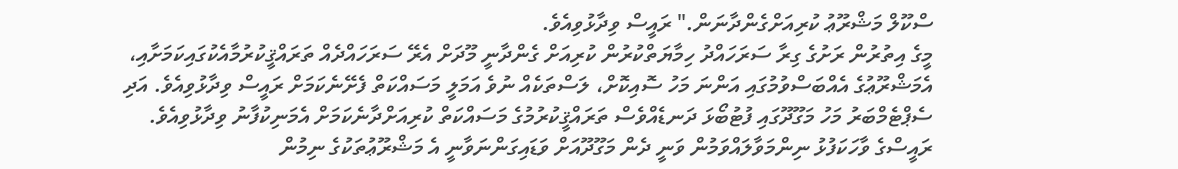ސްކޫލް މަޝްރޫޢު ކުރިއަށްގެންދާނަން." ރައީސް ވިދާޅުވިއެވެ.
މީގެ އިތުރުން ރަށުގެ ގިރާ ސަރަހައްދު ހިމާޔަތްކުރުން ކުރިއަށް ގެންދާނީ މޫދަށް އެރޭ ސަރަހައްދެއް ތަރައްޤީކުރުމާއެކުގައިކަމަށާއި، އެމަޝްރޫޢުގެ އެއްބަސްވުމުގައި އަންނަ މަހު ސޮއިކޮށް، ލަސްތަކެއް ނުވެ އަމަލީ މަސައްކަތް ފެށޭނެކަމަށް ރައީސް ވިދާޅުވިއެވެ. އަދި ސެޕްޓެމްބަރު މަހު މަގޫދޫގައި ފުޓުބޯޅަ ދަނޑެއްވެސް ތަރައްޤީކުރުމުގެ މަސައްކަތް ކުރިއަށްދާނެކަމަށް އެމަނިކުފާނު ވިދާޅުވިއެވެ.
ރައީސްގެ ވާހަކަފުޅު ނިންމަވާލައްވަމުން ވަނީ ދެން މަގޫދޫއަށް ވަޑައިގަންނަވާނީ އެ މަޝްރޫޢުތަކުގެ ނިމުން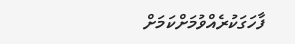ފާހަގަކުރެއްވުމަށްކަމަށް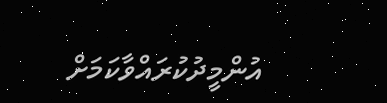އުންމީދުކުރައްވާކަމަށް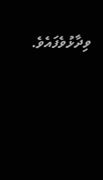ވިދާޅުވެފައެވެ.